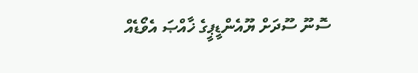ސޮނޫ ސޫދަށް ޔޫއެންޑީޕީގެ ޚާއްޞަ އެވޯޑެއް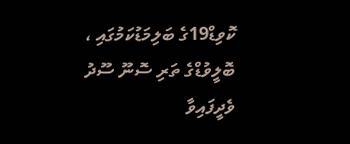ކޮވިޑް19ގެ ބަލިމަޑުކަމުގައި ، ބޮލީވުޑްގެ ތަރި ސޮނޫ ސޫދު ވެދީފައިވާ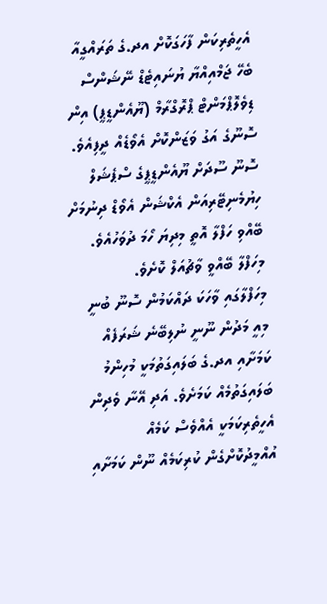އެހީތެރިކަން ފާހަގަކޮށް އދ.ގެ ތަރައްގީއާ ބެހޭ ޖަމްއިއްޔާ ޔުނައިޓެޑް ނޭޝަންސް ޑިވެލޮޕްމަންޓް ޕްރޮގްރާމް (ޔޫއެންޑީޕީ) އިން ސޮނޫގެ އަގު ވަޒަންކޮށް އެވޯޑެއް ދީފިއެވެ.
ސޮނޫ ސޫދަށް ޔޫއެންޑީޕީގެ ސްޕެޝަލް ހިޔުމެނިޓޭރިއަން އެކްޝަން އެވޯޑް ދިނުމަށް ބޭއްވި ހަފްލާ އޮތީ މިދިޔަ ހޯމަ ދުވަހުއެވެ. މިހަފްލާ ބޭއްވީ ވާޗުއަލް ކޮށެވެ.
މިހަފްލާގައި ވާހަކަ ދައްކަމުން ސޮނޫ ބުނީ މިއީ މަދުން ނޫނީ ނުލިބޭނެ ޝަރަފެއް ކަމަށާއި އދ.ގެ ބަލައިގަތުމަކީ މުހިންމު ބަލައިގަތުމެއް ކަމަށެވެ. އަދި އޭނާ ވެދިން އެހީތެރިކަމަކީ އެއްވެސް ކަމެއް އުއްމީދުކޮށްގެން ކުރިކަމެއް ނޫން ކަމަށާއި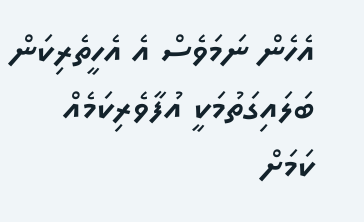އެހެން ނަމަވެސް އެ އެހީތެރިކަން ބަލައިގަތުމަކީ އުފާވެރިކަމެއް ކަމަށް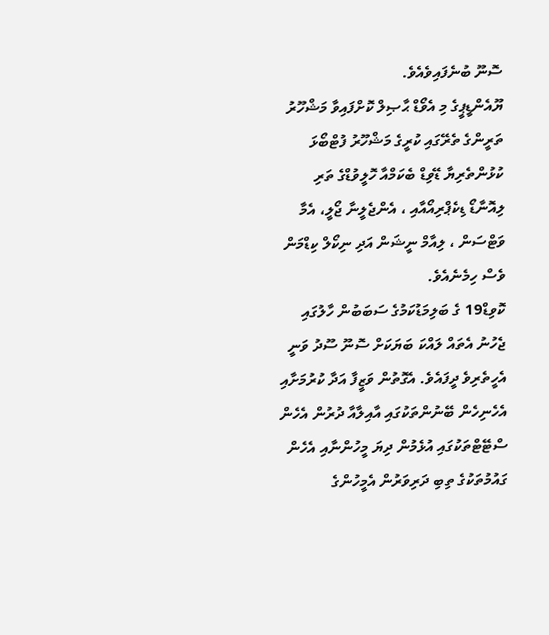ސޮނޫ ބުނެފައިވެއެވެ.
ޔޫއެންޑީޕީގެ މި އެވޯޑް ޙާޞިލް ކޮށްފައިވާ މަޝްހޫރު ތަރީންގެ ތެރޭގައި ކުރީގެ މަޝްހޫރު ފުޓްބޯޅަ ކުޅުންތެރިޔާ ޑޭވިޑް ބެކަމްއާ ހޮލީވުޑްގެ ތަރި ލިއޮނާޑޯ ޑިކެޕްރިއޯއާއި ، އެންޖެލީނާ ޖޯލީ، އެމާ ވަޓްސަން ، ލިއާމް ނީޝަން އަދި ނިކޯލް ކިޑްމަން ވެސް ހިމެނެއެވެ.
ކޮވިޑް19 ގެ ބަލިމަޑުކަމުގެ ސަބަބުން ހާލުގައި ޖެހުނު އެތައް ލައްކަ ބަޔަކަށް ސޮނޫ ސޫދު ވަނީ އެހީތެރިވެ ދީފައެވެ. އެގޮތުން ވަޒީފާ އަދާ ކުރުމަށާއި އެހެނިހެން ބޭނުންތަކުގައި އާއިލާއާ ދުރުން އެހެން ސްޓޭޓްތަކުގައި އުޅެމުން ދިޔަ މީހުންނާއި އެހެން ގައުމުތަކުގެ ތިބި ދަރިވަރުން އެމީހުންގެ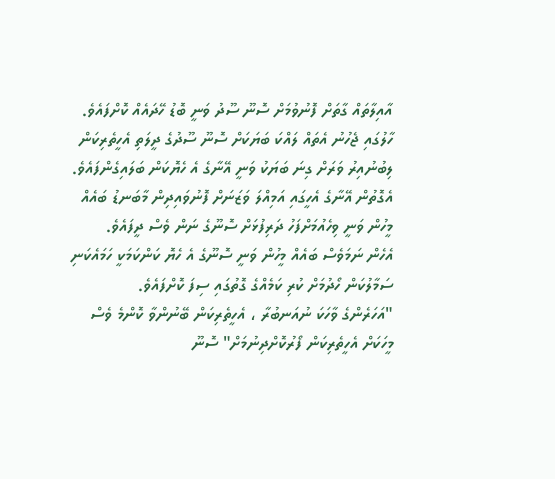އާއިލާތައް ގާތަށް ފޮނުވުމަށް ސޮނޫ ސޫދު ވަނީ ބޮޑު ހޭދައެއް ކޮށްފައެވެ.
ހާލުގައި ޖެހުނު އެތައް ލައްކަ ބަޔަކަށް ސޮނޫ ސޫދުގެ ދީލަތި އެހީތެރިކަން ލިބުނުއިރު ވަރަށް ގިނަ ބަޔަކު ވަނީ އޭނާގެ އެ ހެޔޮކަން ބަލައިގެންފައެވެ. އެގޮތުން އޭނާގެ އެހީގައި އަމިއްލަ ވަޒަނަށް ފޮނުވައިދިން މާބަނޑު ބައެއް މީހުން ވަނީ ވިހެއުމަށްފަހު ދަރިފުޅަށް ސޮނޫގެ ނަން ވެސް ދީފައެވެ.
އެހެން ނަމަވެސް ބައެއް މީހުން ވަނީ ސޮނޫގެ އެ ހެޔޮ ކަންކަމަކީ ހަމައެކަނި ސަމާލުކަން ހޯދުމަށް ކުރި ކަމެއްގެ ގޮތުގައި ސިފަ ކޮށްފައެވެ.
"އަހަރެންގެ ވާހަކަ ނުއަނބުރާ ، އެހީތެރިކަން ބޭނުންވާ ކޮންމެ ވެސް މީހަކަށް އެހީތެރިކަން ފޯރުކޮށްދިނުމަށް" ސޮނޫ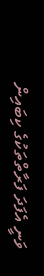ވަނީ އެފަދަ ފަރާތްތަކުގެ ކިބައިން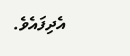އެދިފައެވެ.